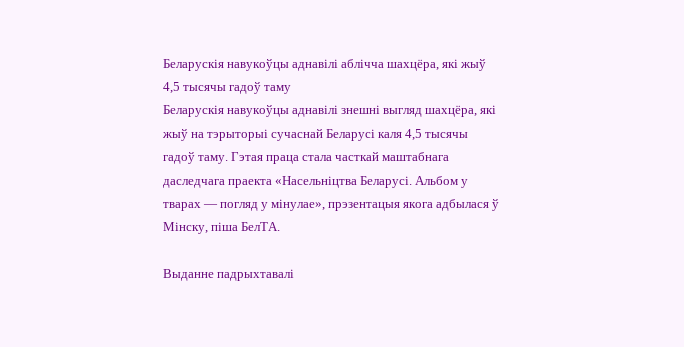Беларускія навукоўцы аднавілі аблічча шахцёра, які жыў 4,5 тысячы гадоў таму
Беларускія навукоўцы аднавілі знешні выгляд шахцёра, які жыў на тэрыторыі сучаснай Беларусі каля 4,5 тысячы гадоў таму. Гэтая праца стала часткай маштабнага даследчага праекта «Насельніцтва Беларусі. Альбом у тварах — погляд у мінулае», прэзентацыя якога адбылася ў Мінску, піша БелТА.

Выданне падрыхтавалі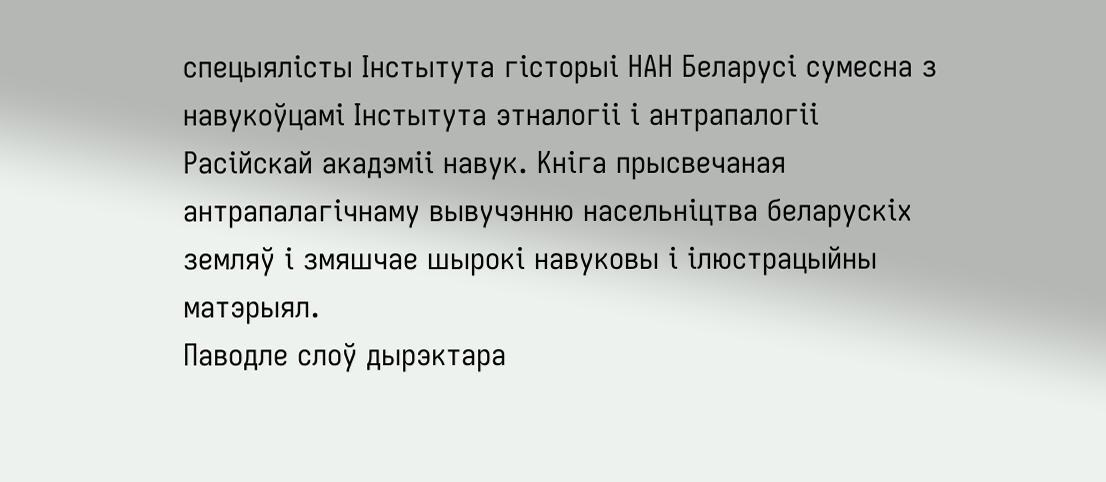спецыялісты Інстытута гісторыі НАН Беларусі сумесна з навукоўцамі Інстытута этналогіі і антрапалогіі Расійскай акадэміі навук. Кніга прысвечаная антрапалагічнаму вывучэнню насельніцтва беларускіх земляў і змяшчае шырокі навуковы і ілюстрацыйны матэрыял.
Паводле слоў дырэктара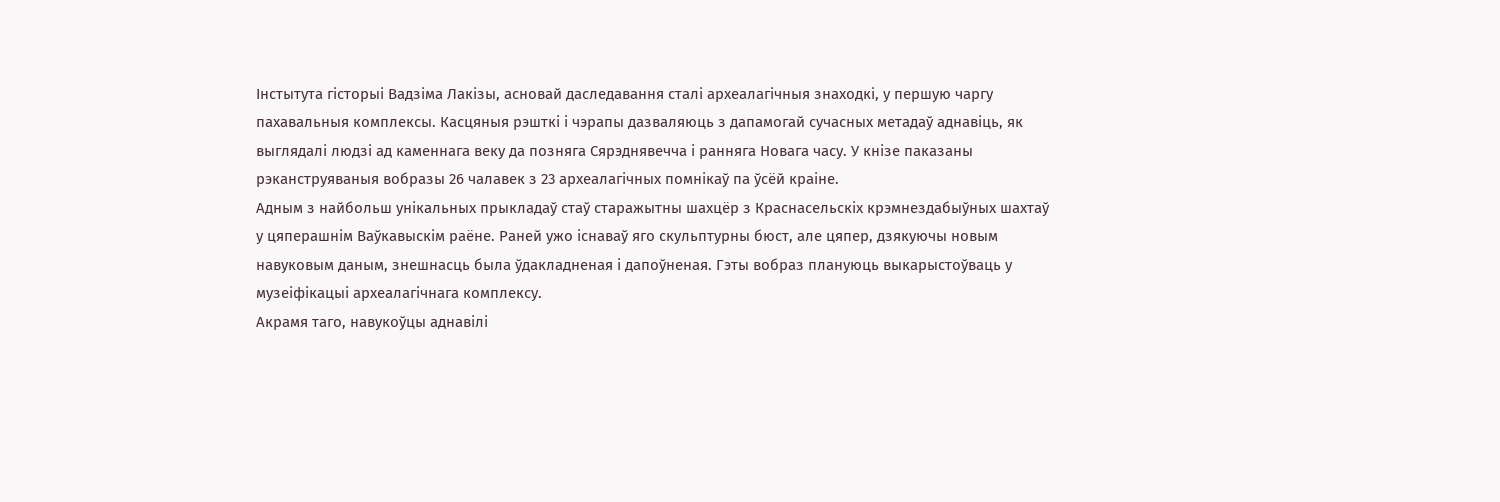Інстытута гісторыі Вадзіма Лакізы, асновай даследавання сталі археалагічныя знаходкі, у першую чаргу пахавальныя комплексы. Касцяныя рэшткі і чэрапы дазваляюць з дапамогай сучасных метадаў аднавіць, як выглядалі людзі ад каменнага веку да позняга Сярэднявечча і ранняга Новага часу. У кнізе паказаны рэканструяваныя вобразы 26 чалавек з 23 археалагічных помнікаў па ўсёй краіне.
Адным з найбольш унікальных прыкладаў стаў старажытны шахцёр з Краснасельскіх крэмнездабыўных шахтаў у цяперашнім Ваўкавыскім раёне. Раней ужо існаваў яго скульптурны бюст, але цяпер, дзякуючы новым навуковым даным, знешнасць была ўдакладненая і дапоўненая. Гэты вобраз плануюць выкарыстоўваць у музеіфікацыі археалагічнага комплексу.
Акрамя таго, навукоўцы аднавілі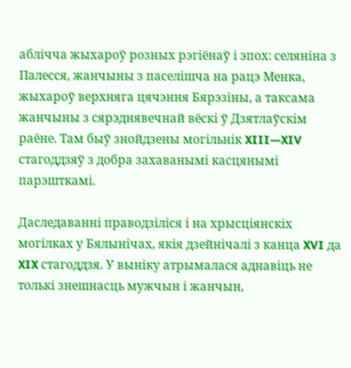аблічча жыхароў розных рэгіёнаў і эпох: селяніна з Палесся, жанчыны з паселішча на рацэ Менка, жыхароў верхняга цячэння Бярэзіны, а таксама жанчыны з сярэднявечнай вёскі ў Дзятлаўскім раёне. Там быў знойдзены могільнік XIII—XIV стагоддзяў з добра захаванымі касцянымі парэшткамі.

Даследаванні праводзіліся і на хрысціянскіх могілках у Бялынічах, якія дзейнічалі з канца XVI да XIX стагоддзя. У выніку атрымалася аднавіць не толькі знешнасць мужчын і жанчын,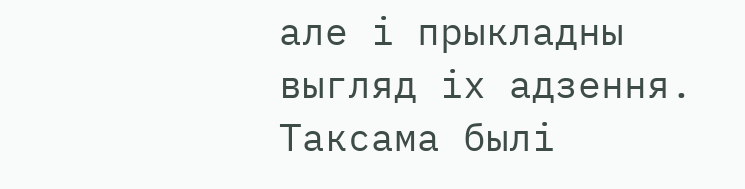але і прыкладны выгляд іх адзення. Таксама былі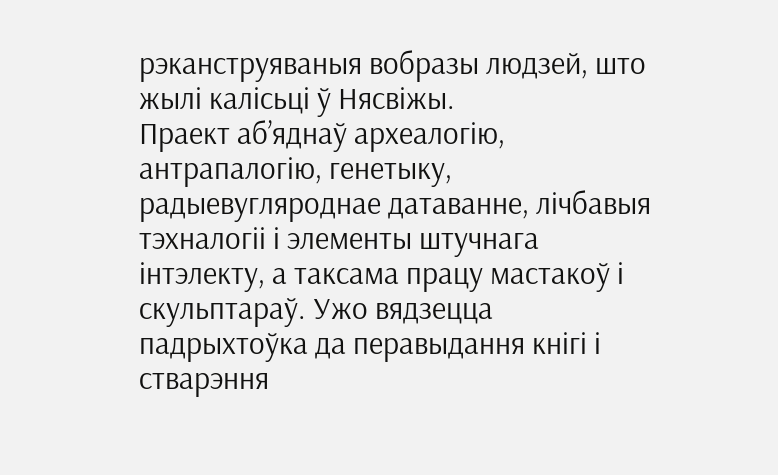рэканструяваныя вобразы людзей, што жылі калісьці ў Нясвіжы.
Праект аб’яднаў археалогію, антрапалогію, генетыку, радыевугляроднае датаванне, лічбавыя тэхналогіі і элементы штучнага інтэлекту, а таксама працу мастакоў і скульптараў. Ужо вядзецца падрыхтоўка да перавыдання кнігі і стварэння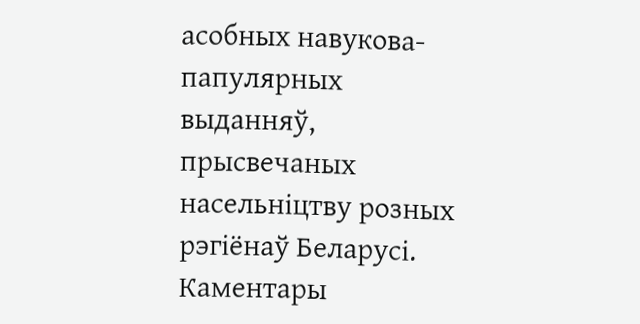асобных навукова-папулярных выданняў, прысвечаных насельніцтву розных рэгіёнаў Беларусі.
Каментары